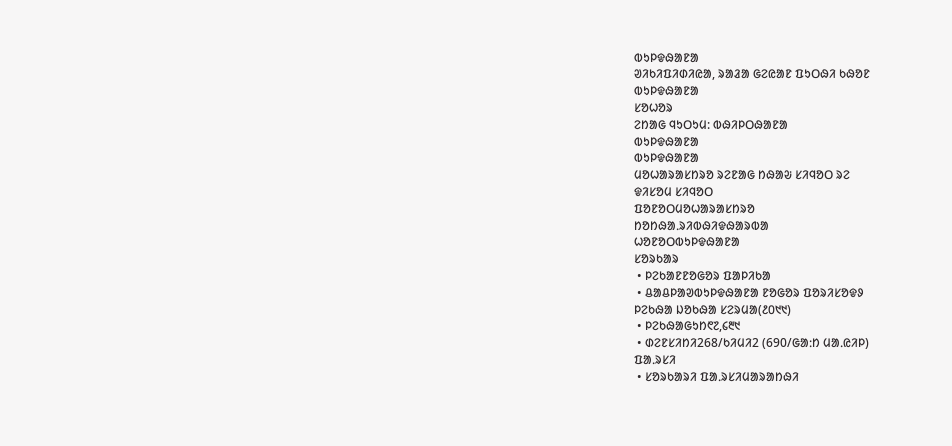ᱵᱩᱞᱫᱷᱟᱱᱟ
ᱣᱤᱠᱤᱯᱤᱰᱤᱭᱟ, ᱨᱟᱲᱟ ᱜᱮᱭᱟᱱ ᱯᱩᱛᱷᱤ ᱠᱷᱚᱱ
ᱵᱩᱞᱫᱷᱟᱱᱟ
ᱥᱚᱦᱚᱨ
ᱮᱴᱟᱜ ᱧᱩᱛᱩᱢ: ᱵᱷᱤᱞᱛᱷᱟᱱᱟ
ᱵᱩᱞᱫᱷᱟᱱᱟ
ᱵᱩᱞᱫᱷᱟᱱᱟ
ᱢᱚᱦᱟᱨᱟᱥᱴᱨᱚ ᱨᱮᱱᱟᱜ ᱴᱷᱟᱶ ᱥᱤᱧᱚᱛ ᱨᱮ
ᱫᱤᱥᱚᱢ ᱥᱤᱧᱚᱛ
ᱯᱚᱱᱚᱛᱢᱚᱦᱟᱨᱟᱥᱴᱨᱚ
ᱴᱚᱴᱷᱟᱹᱨᱤᱵᱷᱤᱫᱷᱟᱨᱵᱟ
ᱦᱚᱱᱚᱛᱵᱩᱞᱫᱷᱟᱱᱟ
ᱥᱚᱨᱠᱟᱨ
 • ᱞᱮᱠᱟᱱᱱᱚᱜᱚᱨ ᱯᱟᱞᱤᱠᱟ
 • ᱪᱟᱪᱞᱟᱣᱵᱩᱞᱫᱷᱟᱱᱟ ᱱᱚᱜᱚᱨ ᱯᱚᱨᱤᱥᱚᱫᱽ
ᱞᱮᱠᱷᱟ ᱡᱚᱠᱷᱟ ᱥᱮᱨᱢᱟ(᱒᱐᱑᱑)
 • ᱞᱮᱠᱷᱟᱜᱩᱴ᱖᱗,᱔᱓᱑
 • ᱰᱮᱱᱥᱤᱴᱤ268/ᱠᱤᱢᱤ2 (690/ᱜᱟᱺᱴ ᱢᱟᱹᱭᱤᱞ)
ᱯᱟᱹᱨᱥᱤ
 • ᱥᱚᱨᱠᱟᱨᱤ ᱯᱟᱹᱨᱥᱤᱢᱟᱨᱟᱴᱷᱤ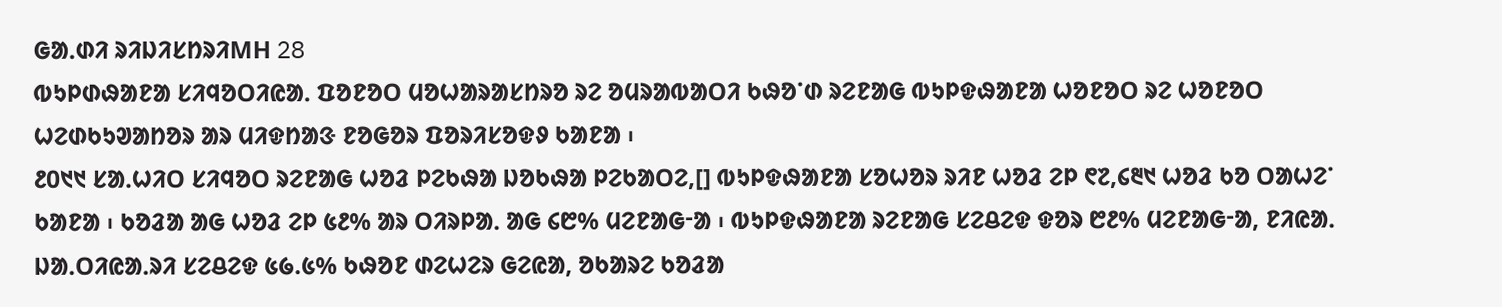ᱜᱟᱹᱰᱤ ᱨᱤᱡᱤᱥᱴᱨᱤMH 28
ᱵᱩᱞᱰᱷᱟᱱᱟ ᱥᱤᱧᱚᱛᱤᱭᱟᱹ ᱯᱚᱱᱚᱛ ᱢᱚᱦᱟᱨᱟᱥᱴᱨᱚ ᱨᱮ ᱚᱢᱨᱟᱵᱟᱛᱤ ᱠᱷᱚᱸᱰ ᱨᱮᱱᱟᱜ ᱵᱩᱞᱫᱷᱟᱱᱟ ᱦᱚᱱᱚᱛ ᱨᱮ ᱦᱚᱱᱚᱛ ᱦᱮᱰᱠᱩᱣᱟᱴᱚᱨ ᱟᱨ ᱢᱤᱫᱴᱟᱝ ᱱᱚᱜᱚᱨ ᱯᱚᱨᱤᱥᱚᱫᱽ ᱠᱟᱱᱟ ᱾
᱒᱐᱑᱑ ᱥᱟᱹᱦᱤᱛ ᱥᱤᱧᱚᱛ ᱨᱮᱱᱟᱜ ᱦᱚᱲ ᱞᱮᱠᱷᱟ ᱡᱚᱠᱷᱟ ᱞᱮᱠᱟᱛᱮ,[] ᱵᱩᱞᱫᱷᱟᱱᱟ ᱥᱚᱦᱚᱨ ᱨᱤᱱ ᱦᱚᱲ ᱮᱞ ᱖᱗,᱔᱓᱑ ᱦᱚᱲ ᱠᱚ ᱛᱟᱦᱮᱸ ᱠᱟᱱᱟ ᱾ ᱠᱚᱲᱟ ᱟᱜ ᱦᱚᱲ ᱮᱞ ᱕᱒% ᱟᱨ ᱛᱤᱨᱞᱟᱹ ᱟᱜ ᱔᱘% ᱢᱮᱱᱟᱜᱼᱟ ᱾ ᱵᱩᱞᱫᱷᱟᱱᱟ ᱨᱮᱱᱟᱜ ᱥᱮᱪᱮᱫ ᱫᱚᱨ ᱘᱒% ᱢᱮᱱᱟᱜᱼᱟ, ᱱᱤᱭᱟᱹ ᱡᱟᱹᱛᱤᱭᱟᱹᱨᱤ ᱥᱮᱪᱮᱫ ᱕᱙.᱕% ᱠᱷᱚᱱ ᱰᱮᱦᱮᱨ ᱜᱮᱭᱟ, ᱚᱠᱟᱨᱮ ᱠᱚᱲᱟ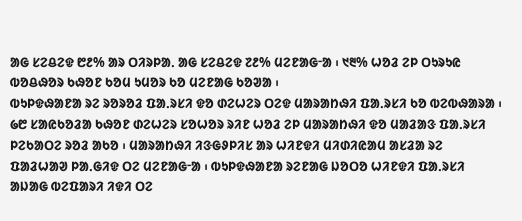ᱟᱜ ᱥᱮᱪᱮᱫ ᱘᱒% ᱟᱨ ᱛᱤᱨᱞᱟᱹ ᱟᱜ ᱥᱮᱪᱮᱫ ᱗᱒% ᱢᱮᱱᱟᱜᱼᱟ ᱾ ᱑᱓% ᱦᱚᱲ ᱮᱞ ᱛᱩᱨᱩᱭ ᱵᱚᱪᱷᱚᱨ ᱠᱷᱚᱱ ᱠᱚᱢ ᱩᱢᱚᱨ ᱠᱚ ᱢᱮᱱᱟᱜ ᱠᱚᱣᱟ ᱾
ᱵᱩᱞᱫᱷᱟᱱᱟ ᱨᱮ ᱨᱚᱨᱚᱲ ᱯᱟᱹᱨᱥᱤ ᱫᱚ ᱰᱮᱦᱮᱨ ᱛᱮᱫ ᱢᱟᱨᱟᱴᱷᱤ ᱯᱟᱹᱨᱥᱤ ᱠᱚ ᱵᱮᱵᱷᱟᱨᱟ ᱾ ᱙᱘ ᱥᱟᱭᱠᱚᱲᱟ ᱠᱷᱚᱱ ᱰᱮᱦᱮᱨ ᱥᱚᱦᱚᱨ ᱨᱤᱱ ᱦᱚᱲ ᱮᱞ ᱢᱟᱨᱟᱴᱷᱤ ᱫᱚ ᱢᱟᱲᱟᱝ ᱯᱟᱹᱨᱥᱤ ᱞᱮᱠᱟᱛᱮ ᱨᱚᱲ ᱟᱠᱚ ᱾ ᱢᱟᱨᱟᱴᱷᱤ ᱤᱝᱜᱽᱞᱤᱥ ᱟᱨ ᱦᱤᱱᱫᱤ ᱢᱤᱰᱤᱭᱟᱢ ᱟᱥᱲᱟ ᱨᱮ ᱯᱟᱲᱦᱟᱣ ᱞᱟᱹᱜᱤᱫ ᱛᱮ ᱢᱮᱱᱟᱜᱼᱟ ᱾ ᱵᱩᱞᱫᱷᱟᱱᱟ ᱨᱮᱱᱟᱜ ᱡᱚᱛᱚ ᱦᱤᱱᱫᱤ ᱯᱟᱹᱨᱥᱤ ᱟᱡᱟᱜ ᱵᱮᱯᱟᱨᱤ ᱤᱫᱤ ᱛᱮ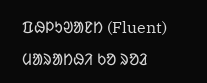ᱯᱷᱞᱩᱣᱟᱱᱴ (Fluent) ᱢᱟᱨᱟᱴᱷᱤ ᱠᱚ ᱨᱚᱲ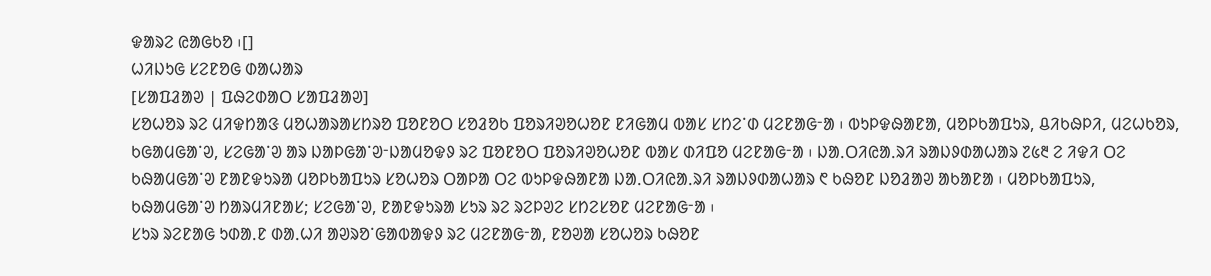ᱫᱟᱨᱮ ᱭᱟᱜᱠᱚ ᱾[]
ᱦᱤᱡᱩᱜ ᱥᱮᱱᱚᱜ ᱰᱟᱦᱟᱨ
[ᱥᱟᱯᱲᱟᱣ | ᱯᱷᱮᱰᱟᱛ ᱥᱟᱯᱲᱟᱣ]
ᱥᱚᱦᱚᱨ ᱨᱮ ᱢᱤᱫᱴᱟᱝ ᱢᱚᱦᱟᱨᱟᱥᱴᱨᱚ ᱯᱚᱱᱚᱛ ᱥᱚᱲᱚᱠ ᱯᱚᱨᱤᱣᱚᱦᱚᱱ ᱱᱤᱜᱟᱢ ᱵᱟᱥ ᱥᱴᱮᱸᱰ ᱢᱮᱱᱟᱜᱼᱟ ᱾ ᱵᱩᱞᱫᱷᱟᱱᱟ, ᱢᱚᱞᱠᱟᱯᱩᱨ, ᱪᱤᱠᱷᱞᱤ, ᱢᱮᱦᱠᱚᱨ, ᱠᱜᱟᱢᱜᱟᱸᱣ, ᱥᱮᱜᱟᱸᱣ ᱟᱨ ᱡᱟᱞᱜᱟᱸᱣᱼᱡᱟᱢᱚᱫᱽ ᱨᱮ ᱯᱚᱱᱚᱛ ᱯᱚᱨᱤᱣᱚᱦᱚᱱ ᱵᱟᱥ ᱰᱤᱯᱚ ᱢᱮᱱᱟᱜᱼᱟ ᱾ ᱡᱟᱹᱛᱤᱭᱟᱹᱨᱤ ᱨᱟᱡᱽᱰᱟᱦᱟᱨ ᱗᱕᱓ ᱮ ᱤᱫᱤ ᱛᱮ ᱠᱷᱟᱢᱜᱟᱸᱣ ᱱᱟᱱᱫᱩᱨᱟ ᱢᱚᱞᱠᱟᱯᱩᱨ ᱥᱚᱦᱚᱨ ᱛᱟᱞᱟ ᱛᱮ ᱵᱩᱞᱫᱷᱟᱱᱟ ᱡᱟᱹᱛᱤᱭᱟᱹᱨᱤ ᱨᱟᱡᱽᱰᱟᱦᱟᱨ ᱖ ᱠᱷᱚᱱ ᱡᱚᱲᱟᱣ ᱟᱠᱟᱱᱟ ᱾ ᱢᱚᱞᱠᱟᱯᱩᱨ, ᱠᱷᱟᱢᱜᱟᱸᱣ ᱴᱟᱨᱢᱤᱱᱟᱥ; ᱥᱮᱜᱟᱸᱣ, ᱱᱟᱱᱫᱩᱨᱟ ᱥᱩᱨ ᱨᱮ ᱨᱮᱞᱣᱮ ᱥᱴᱮᱥᱚᱱ ᱢᱮᱱᱟᱜᱼᱟ ᱾
ᱥᱩᱨ ᱨᱮᱱᱟᱜ ᱩᱰᱟᱹᱱ ᱰᱟᱹᱦᱤ ᱟᱣᱨᱚᱸᱜᱟᱵᱟᱫᱽ ᱨᱮ ᱢᱮᱱᱟᱜᱼᱟ, ᱱᱚᱣᱟ ᱥᱚᱦᱚᱨ ᱠᱷᱚᱱ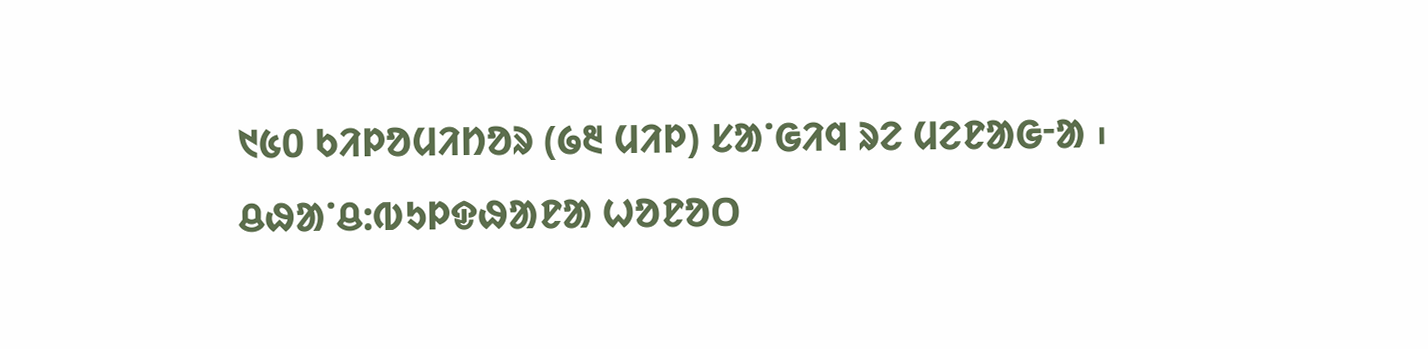᱑᱕᱐ ᱠᱤᱞᱚᱢᱤᱴᱚᱨ (᱙᱓ ᱢᱤᱞ) ᱥᱟᱸᱜᱤᱧ ᱨᱮ ᱢᱮᱱᱟᱜᱼᱟ ᱾
ᱪᱷᱟᱸᱪ:ᱵᱩᱞᱫᱷᱟᱱᱟ ᱦᱚᱱᱚᱛ